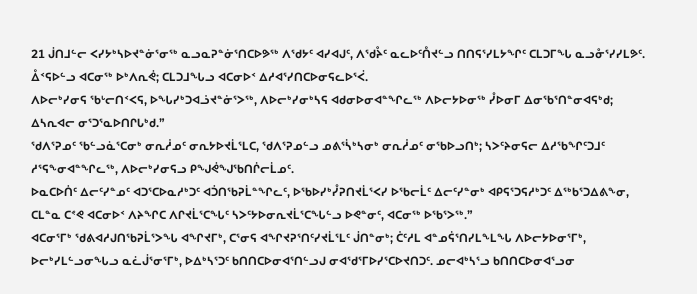21 ᒎᑎᒧᓪᓕ ᐸᓯᔭᒃᓴᐅᔪᓐᓃᕐᓂᖅ ᓇᓗᓇᕈᓐᓃᕐᑎᑕᐅᕗᖅ ᐱᖁᔭᑦ ᐊᓯᐊᒍᑦ, ᐱᖁᔧᑦ ᓇᓚᐅᑦᑍᔪᓪᓗ ᑎᑎᕋᕐᓯᒪᔭᖏᑦ ᑕᒪᑐᒥᖓ ᓇᓗᓁᕐᓯᓯᒪᕗᑦ.
ᐂᑉᕋᐅᓪᓗ ᐊᑕᓂᖅ ᐅᒃᐱᕆᕚ; ᑕᒪᑐᒧᖓᓗ ᐊᑕᓂᐅᑉ ᐃᓱᐊᕐᓯᑎᑕᐅᓂᕋᓚᐅᕐᐹ.
ᐱᐅᓕᒃᓯᓂᕋ ᖃᒡᓕᑎᑉᐸᕋ, ᐅᖓᓯᒃᑐᐊᓘᔪᓐᓃᕐᐳᖅ, ᐱᐅᓕᒃᓯᓂᒃᓴᕋ ᐊᑯᓂᐅᓂᐊᓐᖏᓚᖅ ᐱᐅᓕᔭᐅᓂᖅ ᓮᐅᓂᒥ ᐃᓂᖃᕐᑎᓐᓂᐊᕋᒃᑯ; ᐃᓴᕆᐊᓕ ᓂᕐᑐᕐᓇᐅᑎᒋᒐᒃᑯ.”
ᖁᐱᕐᕈᓄᑦ ᖃᓪᓗᓈᕐᑕᓂᒃ ᓂᕆᓲᓄᑦ ᓂᕆᔭᐅᔪᒫᕐᒪᑕ, ᖁᐱᕐᕈᓄᓪᓗ ᓄᕕᕐᓵᒃᓴᓂᒃ ᓂᕆᓲᓄᑦ ᓂᖃᐅᓗᑎᒃ; ᓴᐳᑦᔨᓂᕋᓕ ᐃᓱᖃᖏᑦᑐᒧᑦ ᓱᕐᕋᖕᓂᐊᓐᖏᓚᖅ, ᐱᐅᓕᒃᓯᓂᕋᓗ ᑭᖑᕚᖑᖃᑎᒌᓕᒫᓄᑦ.
ᐅᓇᑕᐅᑏᑦ ᐃᓕᑦᓯᓐᓄᑦ ᐊᑐᕐᑕᐅᓇᓱᒃᑐᑦ ᐊᑑᑎᖃᕈᒫᓐᖏᓚᑦ, ᐅᖃᐅᓯᒃᓮᕈᑎᔪᒫᕐᐸᓯ ᐅᖃᓕᒫᑦ ᐃᓕᑦᓯᓐᓂᒃ ᐊᑭᕋᕐᑐᕋᓱᒃᑐᑦ ᐃᖅᑲᕐᑐᐃᕕᖕᓂ, ᑕᒪᓐᓇ ᑕᕝᕙ ᐊᑕᓂᐅᑉ ᐱᔨᖏᑕ ᐱᒋᔪᒫᕐᑕᖓᑦ ᓴᐳᑦᔭᐅᓂᕆᔪᒫᕐᑕᖓᓪᓗ ᐅᕙᓐᓂᑦ, ᐊᑕᓂᖅ ᐅᖃᕐᐳᖅ.”
ᐊᑕᓂᕐᒥᒃ ᖁᕕᐊᓱᒍᑎᖃᕈᒫᕐᐳᖓ ᐊᖏᔪᒥᒃ, ᑕᕐᓂᕋ ᐊᖏᔪᕈᕐᑎᑦᓯᔪᒫᕐᒪᑦ ᒎᑎᓐᓂᒃ; ᑖᑦᓱᒪ ᐊᓐᓄᕌᕐᑎᓯᒪᖕᒪᖓ ᐱᐅᓕᔭᐅᓂᕐᒥᒃ, ᐅᓕᒃᓯᒪᓪᓗᓂᖓᓗ ᓇᓛᒎᕐᓂᕐᒥᒃ, ᐅᐃᒃᓴᕐᑐᑦ ᑲᑎᑎᑕᐅᓂᐊᕐᑎᓪᓗᒍ ᓂᐊᖁᕐᒥᐅᓯᕐᑕᐅᔪᑎᑐᑦ. ᓄᓕᐊᒃᓴᕐᓗ ᑲᑎᑎᑕᐅᓂᐊᕐᓗᓂ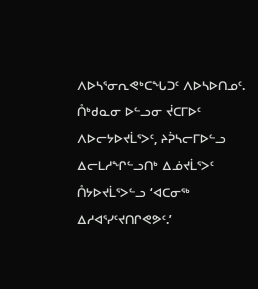ᐱᐅᓴᕐᓂᕆᕙᒃᑕᖓᑐᑦ ᐱᐅᓴᐅᑎᓄᑦ.
ᑍᒃᑯᓇᓂ ᐅᓪᓗᓂ ᔫᑕᒥᐅᑦ ᐱᐅᓕᔭᐅᔪᒫᕐᐳᑦ, ᔨᕉᓴᓕᒥᐅᓪᓗ ᐃᓕᒪᓱᖏᓪᓗᑎᒃ ᐃᓅᔪᒫᕐᐳᑦ ᑍᔭᐅᔪᒫᕐᐳᓪᓗ ‘ᐊᑕᓂᖅ ᐃᓱᐊᕐᓯᑦᔪᑎᒋᕙᕗᑦ.’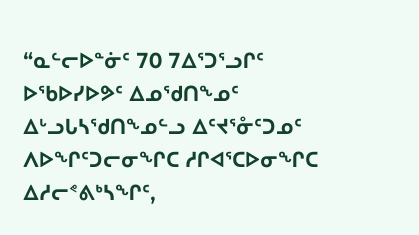“ᓇᓪᓕᐅᓐᓃᑦ 70 7ᐃᕐᑐᕐᓗᒋᑦ ᐅᖃᐅᓯᐅᕗᑦ ᐃᓄᖁᑎᖕᓄᑦ ᐃᒡᓗᒐᓴᖁᑎᖕᓄᓪᓗ ᐃᑦᔪᕐᓁᑦᑐᓄᑦ ᐱᐅᖏᑦᑐᓕᓂᖏᑕ ᓱᒋᐊᕐᑕᐅᓂᖏᑕ ᐃᓱᓕᕝᕕᒃᓴᖏᑦ,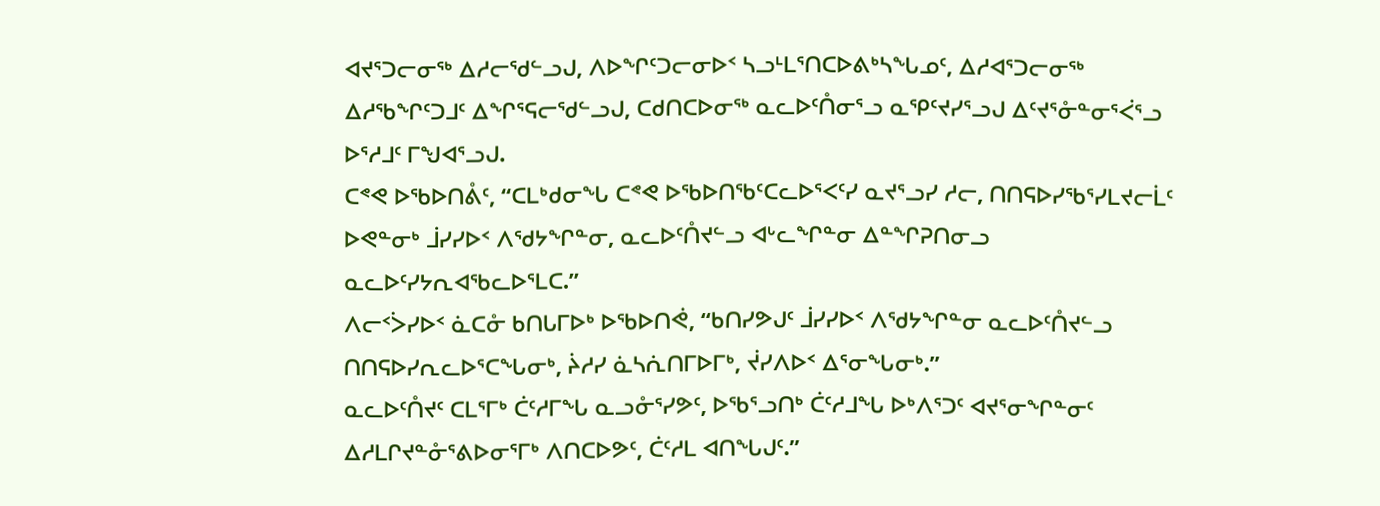ᐊᔪᕐᑐᓕᓂᖅ ᐃᓱᓕᖁᓪᓗᒍ, ᐱᐅᖏᑦᑐᓕᓂᐅᑉ ᓴᓗᒻᒪᕐᑎᑕᐅᕕᒃᓴᖓᓄᑦ, ᐃᓱᐊᕐᑐᓕᓂᖅ ᐃᓱᖃᖏᑦᑐᒧᑦ ᐃᖏᕐᕋᓕᖁᓪᓗᒍ, ᑕᑯᑎᑕᐅᓂᖅ ᓇᓚᐅᑦᑍᓂᕐᓗ ᓇᕿᑦᔪᓯᕐᓗᒍ ᐃᑦᔪᕐᓁᓐᓂᕐᐹᕐᓗ ᐅᕐᓱᒧᑦ ᒥᖑᐊᕐᓗᒍ.
ᑕᕝᕙ ᐅᖃᐅᑎᕔᑦ, “ᑕᒪᒃᑯᓂᖓ ᑕᕝᕙ ᐅᖃᐅᑎᖃᑦᑕᓚᐅᕐᐸᑦᓯ ᓇᔪᕐᓗᓯ ᓱᓕ, ᑎᑎᕋᐅᓯᖃᕐᓯᒪᔪᓕᒫᑦ ᐅᕙᓐᓂᒃ ᒨᓯᓯᐅᑉ ᐱᖁᔭᖏᓐᓂ, ᓇᓚᐅᑦᑍᔪᓪᓗ ᐊᒡᓚᖏᓐᓂ ᐃᓐᖏᕈᑎᓂᓗ ᓇᓚᐅᑦᓯᔭᕆᐊᖃᓚᐅᕐᒪᑕ.”
ᐱᓕᑉᐴᓯᐅᑉ ᓈᑕᓁ ᑲᑎᒐᒥᐅᒃ ᐅᖃᐅᑎᕚ, “ᑲᑎᓯᕗᒍᑦ ᒨᓯᓯᐅᑉ ᐱᖁᔭᖏᓐᓂ ᓇᓚᐅᑦᑍᔪᓪᓗ ᑎᑎᕋᐅᓯᕆᓚᐅᕐᑕᖓᓂᒃ, ᔩᓱᓯ ᓈᓴᕇᑎᒥᐅᒥᒃ, ᔫᓯᐱᐅᑉ ᐃᕐᓂᖓᓂᒃ.”
ᓇᓚᐅᑦᑍᔪᑦ ᑕᒪᕐᒥᒃ ᑖᑦᓱᒥᖓ ᓇᓗᓁᕐᓯᕗᑦ, ᐅᖃᕐᓗᑎᒃ ᑖᑦᓱᒧᖓ ᐅᒃᐱᕐᑐᑦ ᐊᔪᕐᓂᖏᓐᓂᑦ ᐃᓱᒪᒋᔪᓐᓁᕐᕕᐅᓂᕐᒥᒃ ᐱᑎᑕᐅᕗᑦ, ᑖᑦᓱᒪ ᐊᑎᖓᒍᑦ.”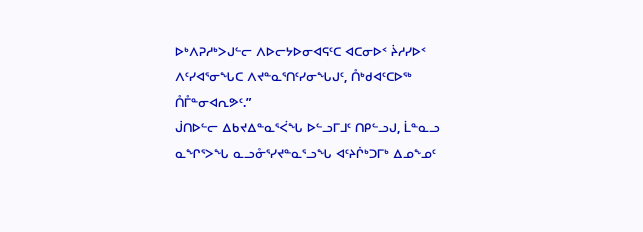ᐅᒃᐱᕈᓱᒃᐳᒍᓪᓕ ᐱᐅᓕᔭᐅᓂᐊᕋᑦᑕ ᐊᑕᓂᐅᑉ ᔩᓱᓯᐅᑉ ᐱᑦᓯᐊᕐᓂᖓᑕ ᐱᔪᓐᓇᕐᑎᑦᓯᓂᖓᒍᑦ, ᑍᒃᑯᐊᑦᑕᐅᖅ ᑍᒤᓐᓂᐊᕆᕗᑦ.”
ᒎᑎᐅᓪᓕ ᐃᑲᔪᐃᓐᓇᕐᐹᖓ ᐅᓪᓗᒥᒧᑦ ᑎᑭᓪᓗᒍ, ᒫᓐᓇᓗ ᓇᖏᕐᐳᖓ ᓇᓗᓁᕐᓯᔪᓐᓇᕐᓗᖓ ᐊᑦᔨᒌᒃᑐᒥᒃ ᐃᓄᖕᓄᑦ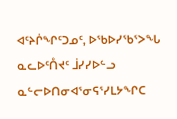ᐊᑦᔨᒌᖏᑦᑐᓄᑦ, ᐅᖃᐅᓯᖃᕐᐳᖓ ᓇᓚᐅᑦᑍᔪᑦ ᒨᓯᓯᐅᓪᓗ ᓇᓪᓕᐅᑎᓂᐊᕐᓂᕋᕐᓯᒪᔭᖏᑕ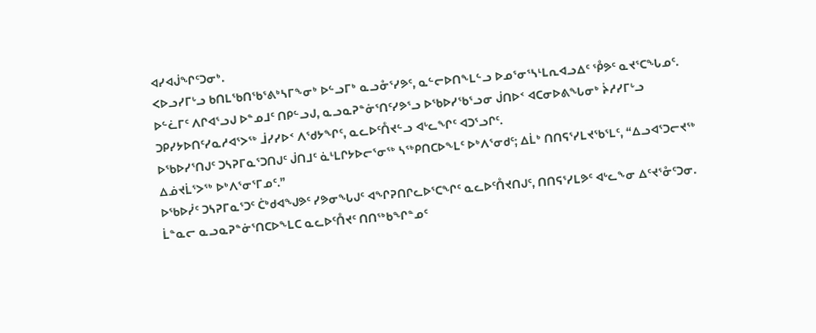ᐊᓯᐊᒎᖏᑦᑐᓂᒃ.
ᐸᐅᓗᓯᒥᒡᓗ ᑲᑎᒪᖃᑎᖃᕐᕕᒃᓴᒥᖕᓂᒃ ᐅᓪᓗᒥᒃ ᓇᓗᓁᕐᓯᕗᑦ, ᓇᓪᓕᐅᑎᖕᒪᓪᓗ ᐅᓄᕐᓂᕐᓴᒻᒪᕆᐊᓗᐃᑦ ᕾᕗᑦ ᓇᔪᕐᑕᖓᓄᑦ. ᐅᓪᓛᒥᑦ ᐱᒋᐊᕐᓗᒍ ᐅᓐᓄᒧᑦ ᑎᑭᓪᓗᒍ, ᓇᓗᓇᕈᓐᓃᕐᑎᑦᓯᕗᕐᓗ ᐅᖃᐅᓯᖃᕐᓗᓂ ᒎᑎᐅᑉ ᐊᑕᓂᐅᕕᖓᓂᒃ ᔩᓱᓯᒥᒡᓗ ᑐᑭᓯᔭᐅᑎᑦᓯᓇᓱᐊᕐᐳᖅ ᒨᓯᓯᐅᑉ ᐱᖁᔭᖏᑦ, ᓇᓚᐅᑦᑍᔪᓪᓗ ᐊᒡᓚᖏᑦ ᐊᑐᕐᓗᒋᑦ.
ᐅᖃᐅᓯᕐᑎᒍᑦ ᑐᓴᕈᒥᓇᕐᑐᑎᒍᑦ ᒎᑎᒧᑦ ᓈᒻᒪᒋᔭᐅᓕᕐᓂᖅ ᓴᖅᑭᑎᑕᐅᖕᒪᑦ ᐅᒃᐱᕐᓂᑯᑦ; ᐃᒫᒃ ᑎᑎᕋᕐᓯᒪᔪᖃᕐᒪᑦ, “ᐃᓗᐊᕐᑐᓕᔪᖅ ᐃᓅᔪᒫᕐᐳᖅ ᐅᒃᐱᕐᓂᕐᒥᓄᑦ.”
ᐅᖃᐅᓰᑦ ᑐᓴᕈᒥᓇᕐᑐᑦ ᑖᒃᑯᐊᖑᕗᑦ ᓯᕗᓂᖓᒍᑦ ᐊᖏᕈᑎᒋᓚᐅᕐᑕᖏᑦ ᓇᓚᐅᑦᑍᔪᑎᒍᑦ, ᑎᑎᕋᕐᓯᒪᕗᑦ ᐊᒡᓚᖕᓂ ᐃᑦᔪᕐᓁᑦᑐᓂ.
ᒫᓐᓇᓕ ᓇᓗᓇᕈᓐᓃᕐᑎᑕᐅᖕᒪᑕ ᓇᓚᐅᑦᑍᔪᑦ ᑎᑎᖅᑲᖏᓐᓄᑦ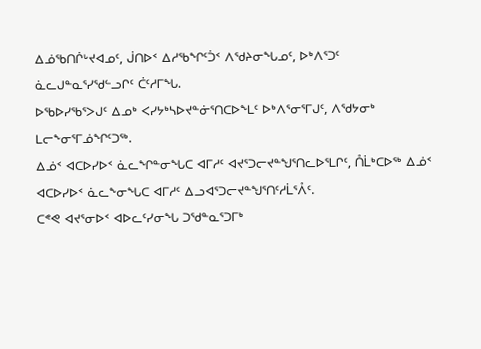ᐃᓅᖃᑎᒌᒡᔪᐊᓄᑦ, ᒎᑎᐅᑉ ᐃᓱᖃᖏᑦᑑᑉ ᐱᖁᔨᓂᖓᓄᑦ, ᐅᒃᐱᕐᑐᑦ ᓈᓚᒍᓐᓇᕐᓯᖁᓪᓗᒋᑦ ᑖᑦᓱᒥᖓ.
ᐅᖃᐅᓯᖃᕐᐳᒍᑦ ᐃᓄᒃ ᐸᓯᔭᒃᓴᐅᔪᓐᓃᕐᑎᑕᐅᖕᒪᑦ ᐅᒃᐱᕐᓂᕐᒥᒍᑦ, ᐱᖁᔭᓂᒃ ᒪᓕᖕᓂᕐᒥᓅᖏᑦᑐᖅ.
ᐃᓅᑉ ᐊᑕᐅᓯᐅᑉ ᓈᓚᖏᓐᓂᖓᑕ ᐊᒥᓱᑦ ᐊᔪᕐᑐᓕᔪᓐᖑᕐᑎᓚᐅᕐᒪᒋᑦ, ᑍᒫᒃᑕᐅᖅ ᐃᓅᑉ ᐊᑕᐅᓯᐅᑉ ᓈᓚᖕᓂᖓᑕ ᐊᒥᓱᑦ ᐃᓗᐊᕐᑐᓕᔪᓐᖑᕐᑎᑦᓱᒫᕐᐰᑦ.
ᑕᕝᕙ ᐊᔪᕐᓂᐅᑉ ᐊᐅᓚᑦᓯᓂᖓ ᑐᖁᓐᓇᕐᑐᒥᒃ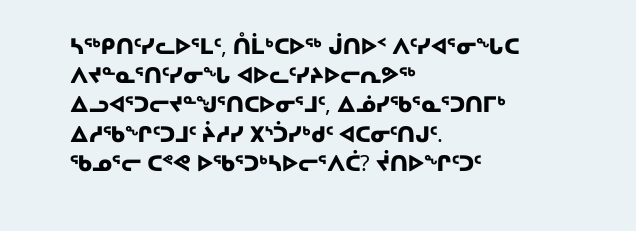ᓴᖅᑭᑎᑦᓯᓚᐅᕐᒪᑦ, ᑍᒫᒃᑕᐅᖅ ᒎᑎᐅᑉ ᐱᑦᓯᐊᕐᓂᖓᑕ ᐱᔪᓐᓇᕐᑎᑦᓯᓂᖓ ᐊᐅᓚᑦᓯᔨᐅᓕᕆᕗᖅ ᐃᓗᐊᕐᑐᓕᔪᓐᖑᕐᑎᑕᐅᓂᕐᒧᑦ, ᐃᓅᓯᖃᕐᓇᕐᑐᑎᒥᒃ ᐃᓱᖃᖏᑦᑐᒧᑦ ᔩᓱᓯ ᙭ᔅᑑᓯᒃᑯᑦ ᐊᑕᓂᑦᑎᒍᑦ.
ᖃᓄᕐᓕ ᑕᕝᕙ ᐅᖃᕐᑐᒃᓴᐅᓕᕐᐱᑖ? ᔫᑎᐅᖏᑦᑐᑦ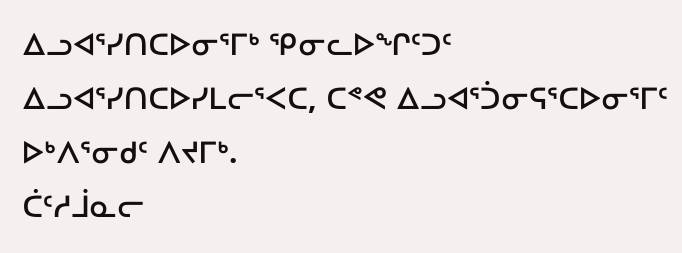ᐃᓗᐊᕐᓯᑎᑕᐅᓂᕐᒥᒃ ᕿᓂᓚᐅᖏᑦᑐᑦ ᐃᓗᐊᕐᓯᑎᑕᐅᓯᒪᓕᕐᐸᑕ, ᑕᕝᕙ ᐃᓗᐊᕐᑑᓂᕋᕐᑕᐅᓂᕐᒥᑦ ᐅᒃᐱᕐᓂᑯᑦ ᐱᔪᒥᒃ.
ᑖᑦᓱᒨᓇᓕ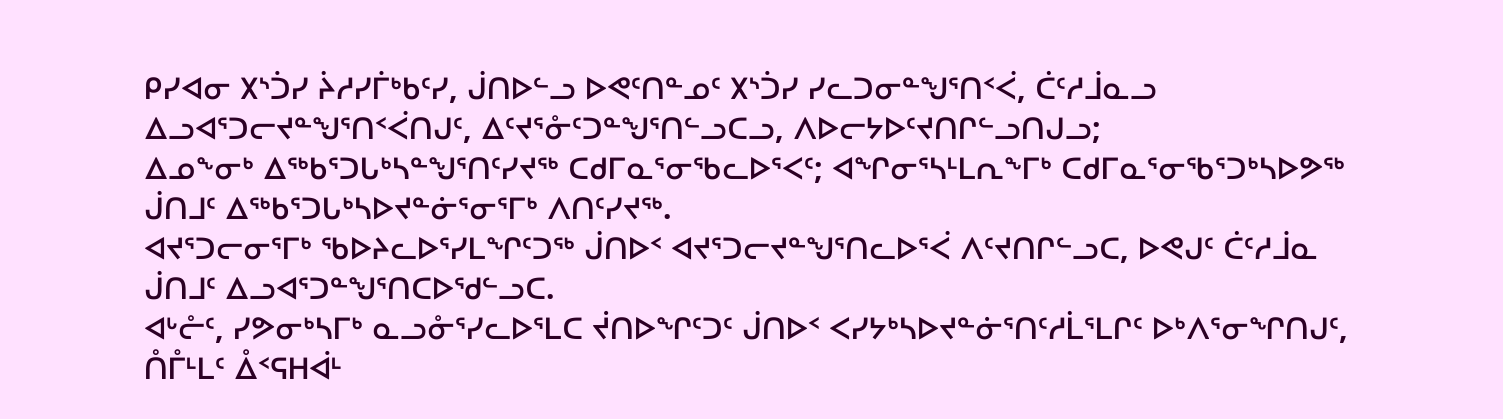ᑭᓯᐊᓂ ᙭ᔅᑑᓯ ᔩᓱᓯᒦᒃᑲᑦᓯ, ᒎᑎᐅᓪᓗ ᐅᕙᑦᑎᓐᓄᑦ ᙭ᔅᑑᓯ ᓯᓚᑐᓂᓐᖑᕐᑎᑉᐹ, ᑖᑦᓱᒨᓇᓗ ᐃᓗᐊᕐᑐᓕᔪᓐᖑᕐᑎᑉᐹᑎᒍᑦ, ᐃᑦᔪᕐᓁᑦᑐᓐᖑᕐᑎᓪᓗᑕᓗ, ᐱᐅᓕᔭᐅᑦᔪᑎᒋᓪᓗᑎᒍᓗ;
ᐃᓄᖕᓂᒃ ᐃᖅᑲᕐᑐᒐᒃᓴᓐᖑᕐᑎᑦᓯᔪᖅ ᑕᑯᒥᓇᕐᓂᖃᓚᐅᕐᐸᑦ; ᐊᖏᓂᕐᓴᒻᒪᕆᖕᒥᒃ ᑕᑯᒥᓇᕐᓂᖃᕐᑐᒃᓴᐅᕗᖅ ᒎᑎᒧᑦ ᐃᖅᑲᕐᑐᒐᒃᓴᐅᔪᓐᓃᕐᓂᕐᒥᒃ ᐱᑎᑦᓯᔪᖅ.
ᐊᔪᕐᑐᓕᓂᕐᒥᒃ ᖃᐅᔨᓚᐅᕐᓯᒪᖏᑦᑐᖅ ᒎᑎᐅᑉ ᐊᔪᕐᑐᓕᔪᓐᖑᕐᑎᓚᐅᕐᐹ ᐱᑦᔪᑎᒋᓪᓗᑕ, ᐅᕙᒍᑦ ᑖᑦᓱᒨᓇ ᒎᑎᒧᑦ ᐃᓗᐊᕐᑐᓐᖑᕐᑎᑕᐅᖁᓪᓗᑕ.
ᐊᒡᓔᑦ, ᓯᕗᓂᒃᓴᒥᒃ ᓇᓗᓁᕐᓯᓚᐅᕐᒪᑕ ᔫᑎᐅᖏᑦᑐᑦ ᒎᑎᐅᑉ ᐸᓯᔭᒃᓴᐅᔪᓐᓃᕐᑎᑦᓱᒫᕐᒪᒋᑦ ᐅᒃᐱᕐᓂᖏᑎᒍᑦ, ᑍᒤᒻᒪᑦ ᐂᑉᕋᕼᐋᒻ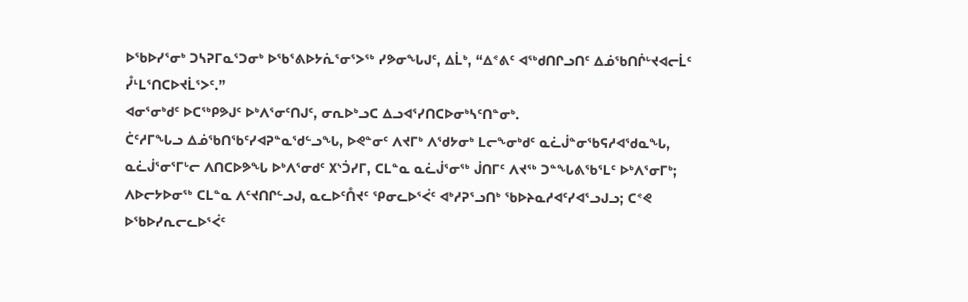ᐅᖃᐅᓯᕐᓂᒃ ᑐᓴᕈᒥᓇᕐᑐᓂᒃ ᐅᖃᕐᕕᐅᔭᕇᕐᓂᕐᐳᖅ ᓯᕗᓂᖓᒍᑦ, ᐃᒫᒃ, “ᐃᕝᕕᑦ ᐊᖅᑯᑎᒋᓗᑎᑦ ᐃᓅᖃᑎᒌᒡᔪᐊᓕᒫᑦ ᓮᒻᒪᕐᑎᑕᐅᔪᒫᕐᐳᑦ.”
ᐊᓂᕐᓂᒃᑯᑦ ᐅᑕᖅᑭᕗᒍᑦ ᐅᒃᐱᕐᓂᑦᑎᒍᑦ, ᓂᕆᐅᒃᓗᑕ ᐃᓗᐊᕐᓯᑎᑕᐅᓂᒃᓴᑦᑎᓐᓂᒃ.
ᑖᑦᓱᒥᖓᓗ ᐃᓅᖃᑎᖃᑦᓯᐊᕈᓐᓇᖁᓪᓗᖓ, ᐅᕙᓐᓂᑦ ᐱᔪᒥᒃ ᐱᖁᔭᓂᒃ ᒪᓕᖕᓂᒃᑯᑦ ᓇᓛᒎᓐᓂᖃᕋᓱᐊᖁᓇᖓ, ᓇᓛᒎᕐᓂᕐᒥᒡᓕ ᐱᑎᑕᐅᕗᖓ ᐅᒃᐱᕐᓂᑯᑦ ᙭ᔅᑑᓯᒥ, ᑕᒪᓐᓇ ᓇᓛᒎᕐᓂᖅ ᒎᑎᒥᑦ ᐱᔪᖅ ᑐᓐᖓᕕᖃᕐᒪᑦ ᐅᒃᐱᕐᓂᒥᒃ;
ᐱᐅᓕᔭᐅᓂᖅ ᑕᒪᓐᓇ ᐱᑦᔪᑎᒋᓪᓗᒍ, ᓇᓚᐅᑦᑍᔪᑦ ᕿᓂᓚᐅᕐᐹᑦ ᐊᒃᓱᕈᕐᓗᑎᒃ ᖃᐅᔨᓇᓱᐊᑦᓯᐊᕐᓗᒍᓗ; ᑕᕝᕙ ᐅᖃᐅᓯᕆᓕᓚᐅᕐᐹᑦ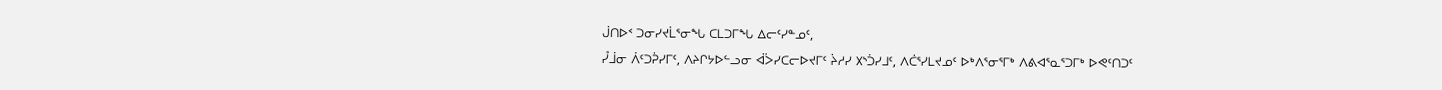ᒎᑎᐅᑉ ᑐᓂᓯᔪᒫᕐᓂᖓ ᑕᒪᑐᒥᖓ ᐃᓕᑦᓯᓐᓄᑦ,
ᓮᒨᓂ ᐲᑦᑐᕉᓯᒥᑦ, ᐱᔨᒋᔭᐅᓪᓗᓂ ᐋᐴᓯᑕᓕᐅᔪᒥᑦ ᔩᓱᓯ ᙭ᔅᑑᓯᒧᑦ, ᐱᑖᕐᓯᒪᔪᓄᑦ ᐅᒃᐱᕐᓂᕐᒥᒃ ᐱᕕᐊᕐᓇᕐᑐᒥᒃ ᐅᕙᑦᑎᑐᑦ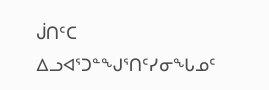ᒎᑎᑦᑕ ᐃᓗᐊᕐᑐᓐᖑᕐᑎᑦᓯᓂᖓᓄᑦ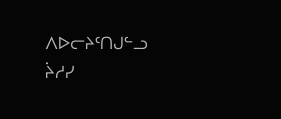ᐱᐅᓕᔨᑦᑎᒍᓪᓗ ᔩᓱᓯ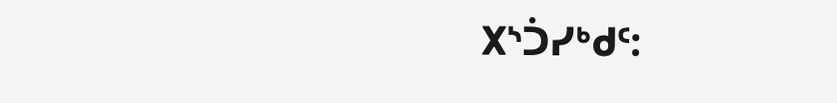᙭ᔅᑑᓯᒃᑯᑦ: